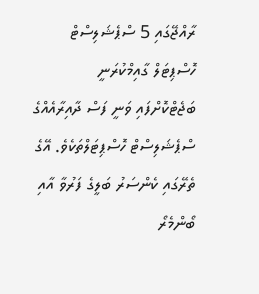ރާއްޖޭގައި 5 ސްޕެޝަލިސްޓް ހޮސްޕިޓަލް ގާއިމްކުރަނީ
ބަޖެޓްކޮށްފައި ވަނީ ފަސް ދާއިރާއެއްގެ ސްޕެޝަލިސްޓް ހޮސްޕިޓަލްތަކެވެ. އޭގެ ތެރޭގައި ކެންސަރު ބަލީގެ ފަރުވާ އާއި ބޯންމެރޯ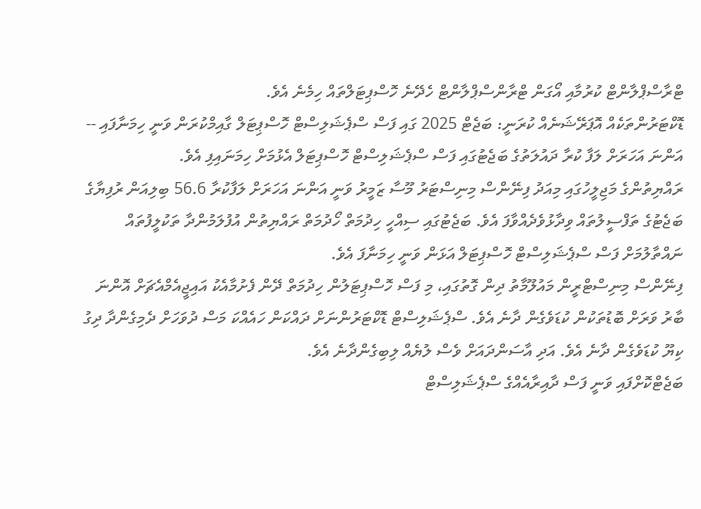ޓްރާސްޕްލާންޓް ކުރުމާއި އޯގަން ޓްރާންސްޕްލާންޓް ހެދޭނެ ހޮސްޕިޓަލްތައް ހިމެނެ އެވެ.
ޑޮކްޓަރުންތަކެއް އޮޕަރޭޝަނެއް ކުރަނީ: ބަޖެޓް 2025 ގައި ފަސް ސްޕެޝަލިސްޓް ހޮސްޕިޓަލް ގާއިމްކުރަން ވަނީ ހިމަނާފައި --
އަންނަ އަހަރަށް ލަފާ ކުރާ ދައުލަތުގެ ބަޖެޓުގައި ފަސް ސްޕެޝަލިސްޓް ހޮސްޕިޓަލް އެޅުމަށް ހިމަނައިފި އެވެ.
ރައްޔިތުންގެ މަޖިލީހުގައި މިއަދު ފިނޭންސް މިނިސްޓަރު މޫސާ ޒަމީރު ވަނީ އަންނަ އަހަރަށް ލަފާކުރާ 56.6 ބިލިއަން ރުފިޔާގެ ބަޖެޓުގެ ތަފްސީލުތައް ވިދާޅުވެދެއްވާފަ އެވެ. ބަޖެޓުގައި ސިއްހީ ހިދުމަތް ހޯދުމަތް ރައްޔިތުން އުފުލަމުންދާ ތަކުލީފުތައް ނައްތާލުމަށް ފަސް ސްޕެޝަލިސްޓް ހޮސްޕިޓަލް އަޅަން ވަނީ ހިމަނާފަ އެވެ.
ފިނޭންސް މިނިސްޓްރީން މައުލޫމާތު ދިން ގޮތުގައި، މި ފަސް ހޮސްޕިޓަލުން ހިދުމަތް ދޭން ފެށުމާއެކު އައިޖީއެމްއެޗަށް އޮންނަ ބާރު ވަރަށް ބޮޑުތަކުން ކުޑަވެގެން ދާނެ އެވެ. ސްޕެޝަލިސްޓް ޑޮކްޓަރުންނަށް ދައްކަން ހައެއްކަ މަސް ދުވަހަށް ދެމިގެންދާ ދިގު ކިޔޫ ކުޑަވެގެން ދާނެ އެވެ. އަދި އާސަންދައަށް ވެސް ލުޔެއް ލިބިގެންދާނެ އެވެ.
ބަޖެޓްކޮށްފައި ވަނީ ފަސް ދާއިރާއެއްގެ ސްޕެޝަލިސްޓް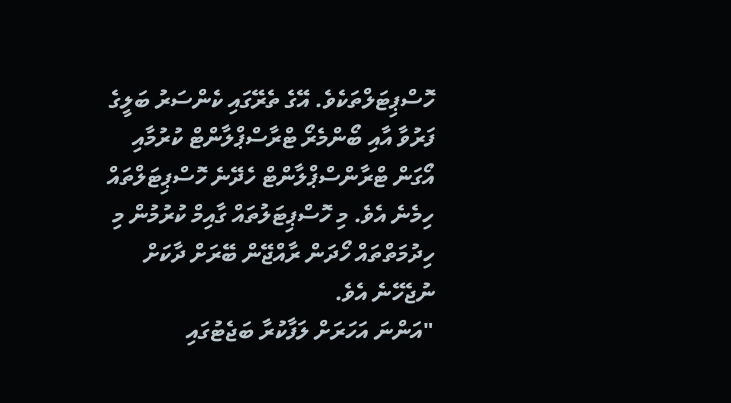ހޮސްޕިޓަލްތަކެވެ. އޭގެ ތެރޭގައި ކެންސަރު ބަލީގެ ފަރުވާ އާއި ބޯންމެރޯ ޓްރާސްޕްލާންޓް ކުރުމާއި އޯގަން ޓްރާންސްޕްލާންޓް ހެދޭނެ ހޮސްޕިޓަލްތައް ހިމެނެ އެވެ. މި ހޮސްޕިޓަލުތައް ގާއިމް ކުރުމުން މި ހިދުމަތްތައް ހޯދަން ރާއްޖޭން ބޭރަށް ދާކަށް ނުޖެހޭނެ އެވެ.
"އަންނަ އަހަރަށް ލަފާކުރާ ބަޖެޓުގައި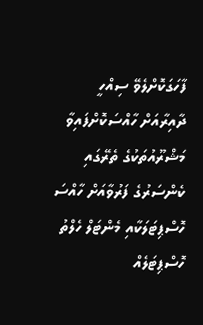ފާހަގަކޮށްލެވޭ ސިއްހީ ދާއިރާއަށް ހާއްސަކޮށްފައިވާ މަޝްރޫއުތަކުގެ ތެރޭގައި ކެންސަރުގެ ފަރުވާއަށް ހާއްސަ ހޮސްޕިޓަލަކާއި މެންޓަލް ހެލްތު ހޮސްޕިޓަލެއް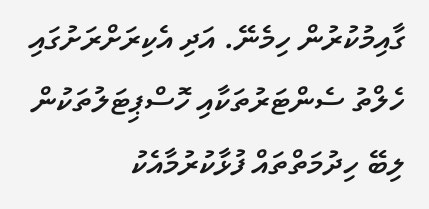ގާއިމުކުރުން ހިމެނޭ. އަދި އެކިރަށްރަށުގައި ހެލްތު ސެންޓަރުތަކާއި ހޮސްޕިޓަލުތަކުން ލިބޭ ހިދުމަތްތައް ފުޅާކުރުމާއެކު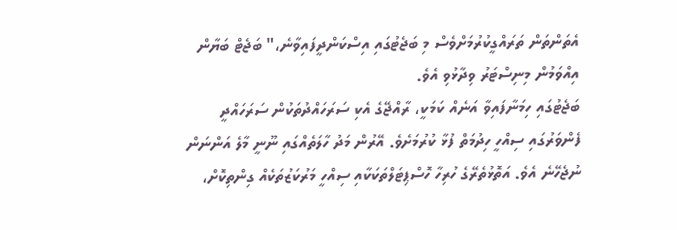އެތަންތަން ތަރައްގީކުރުމަށްވެސް މި ބަޖެޓުގައި އިސްކަންދީފައިވާނެ،" ބަޖެޓް ބަޔާން އިއްވަމުން މިނިސްޓަރު ވިދާޅުވި އެވެ.
ބަޖެޓުގައި ހިމަނާފައިވާ އަނެއް ކަމަކީ، ރާއްޖޭގެ އެކި ސަރަހައްދުތަކުން ސަރަހައްދީ ފެންވަރުގައި ސިއްހީ ހިދުމަތް ފުޅާ ކުރުމަށެވެ. އޭރުން މަދު ހާލަތެއްގައި ނޫނީ މާލެ އަންނަން ނުޖެހޭނެ އެވެ. އަތޮޅުތެރޭގެ ހުރިހާ ހޮސްޕިޓަލްތަކަކާއި ސިއްހީ މަރުކަޒުތަކެއް ގިންތިކޮށް،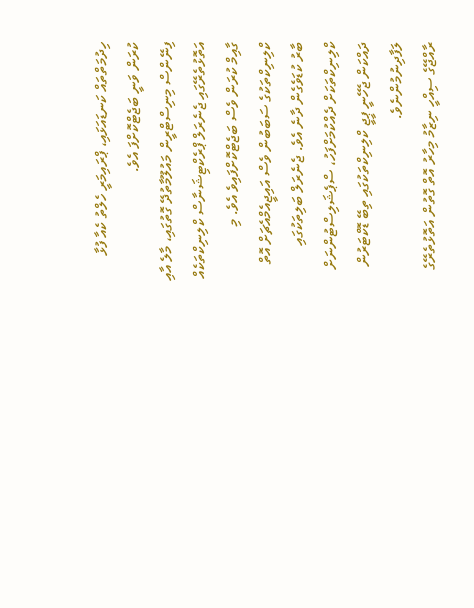ހިދުމަތްތައް ކަނޑައަޅައި، ޕްރައިމަރީ ހެލްތު ކެއާ ފުޅާ ކުރަން ވަނީ ބަޖެޓްކޮށްފަ އެވެ.
ފިނޭންސް މިނިސްޓްރީން މައުލޫމާތުދޭ ގޮތުގައި، މާލެ އާއި އަތޮޅުތެރޭގައި ޖެނެރަލް ޕްރެކްޓިޝަނާސް ކްލިނިކްތަކެއް ގާއިމް ކުރަން ވެސް ބަޖެޓްކޮށްފައިވެ އެވެ. މި ކްލިނިކްތަކުގެ ސަބަބުން ވެސް އައިޖީއެމްއެޗަށް އޮތް ބާރު ކުޑަވެގެން ދާނެ އެވެ. ޖެނެރަލް ބަލިތަކުގައި ކްލިނިކްތަކަށް ދެއްކުމަށްފަހު، ސްޕެޝަލިސްޓުންނަށް ދައްކަން ޖެހޭނީ ޕީޖީ ކްލިނިކްތަކުގައި ތިބޭ ޑޮކްޓަރުން ލަފާދިނުމުންނެވެ.
ރާއްޖޭގެ ސިއްހީ ނިޒާމު މިހާރު އޮތް ގޮތުން އަތޮޅުތެރޭގެ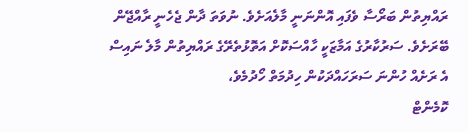ރައްޔިތުން ބަރޯސާ ވެފައި އޮންނަނީ މާލެއަށެވެ. ނުވަތަ ދާން ޖެހެނީ ރާއްޖޭން ބޭރަށެވެ. ސަރުކާރުގެ އަމާޒަކީ ހާއްސަކޮށް އަތޮޅުތެރޭގެ ރައްޔިތުން މާލެ ނައިސް އެ ރަށެއް ހުންނަ ސަރަހައްދަކުން ހިދުމަތް ހޯދުމެވެ،
ކޮމެންޓް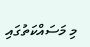މި މަސައްކަތުގައި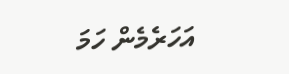އަހަރެމެން ހަމަ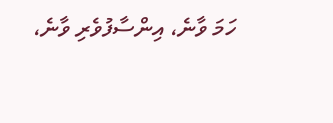ހަމަ ވާނެ، އިންސާފުވެރި ވާނެ،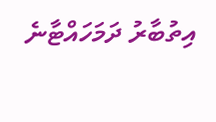އިތުބާރު ދަމަހައްޓާނެ